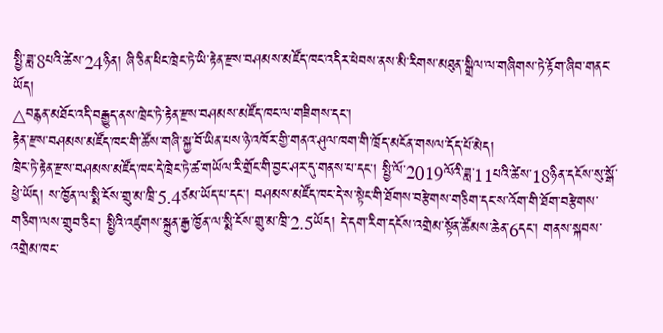སྤྱི་ཟླ་8པའི་ཚེས་24ཉིན། ཞི་ཅིན་ཕིང་ཁྲེང་ཏེ་ཡི་རྟེན་རྫས་བཤམས་མཛོད་ཁང་འདིར་ཕེབས་ནས་མི་རིགས་མཐུན་སྒྲིལ་ལ་གཞིགས་ཏེ་རྟོག་ཞིབ་གནང་ཡོད།
△བརྙན་མཐོང་འདི་བརྒྱུད་ནས་ཁྲེང་ཏེ་རྟེན་རྫས་བཤམས་མཛོད་ཁང་ལ་གཟིགས་དང་།
རྟེན་རྫས་བཤམས་མཛོད་ཁང་གི་ཚོས་གཞི་སྐྱ་བོ་ཡིན་པས་ཉེ་འཁོར་གྱི་གནའ་ཤུལ་ཁག་གི་ཁྲོད་མངོན་གསལ་དོད་པོ་མེད།
ཁྲེང་ཏེ་རྟེན་རྫས་བཤམས་མཛོད་ཁང་དེ་ཁྲེང་ཏེ་ཚ་གཡོལ་རི་གྲོང་གི་བྱང་ཤར་དུ་གནས་པ་དང་། སྤྱི་ལོ་2019ལོའི་ཟླ་11པའི་ཚེས་18ཉིན་དངོས་སུ་སྒོ་ཕྱེ་ཡོད། ས་ཁྱོན་ལ་སྨི་ངོས་གྲུ་མ་ཁྲི་5.4ཙམ་ཡོད་པ་དང་། བཤམས་མཛོད་ཁང་དེ་ས་སྟེང་གི་ཐོགས་བརྩེགས་གཅིག་དང་ས་འོག་གི་ཐོག་བརྩེགས་གཅིག་ལས་གྲུབ་ཅིང་། སྤྱིའི་འཛུགས་སྐྲུན་རྒྱ་ཁྱོན་ལ་སྨི་ངོས་གྲུ་མ་ཁྲི་2.5ཡོད། དེ་དག་རིག་དངོས་འགྲེམ་སྟོན་ཚོམས་ཆེན་6དང་། གནས་སྐབས་འགྲེམ་ཁང་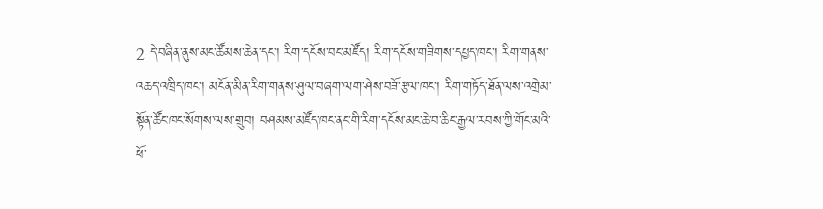2 དེ་བཞིན་ནུས་མང་ཚོམས་ཆེན་དང་། རིག་དངོས་བང་མཛོད། རིག་དངོས་གཟིགས་དཔྱད་ཁང་། རིག་གནས་འཆད་འཁྲིད་ཁང་། མངོན་མིན་རིག་གནས་ཤུལ་བཞག་ལག་ཤེས་བཟོ་རྩལ་ཁང་། རིག་གཏོད་ཐོན་ལས་འགྲེམ་སྟོན་ཚོང་ཁང་སོགས་ལས་གྲུབ། བཤམས་མཛོད་ཁང་ནང་གི་རིག་དངོས་མང་ཆེ་བ་ཆིང་རྒྱལ་རབས་ཀྱི་གོང་མའི་ཕོ་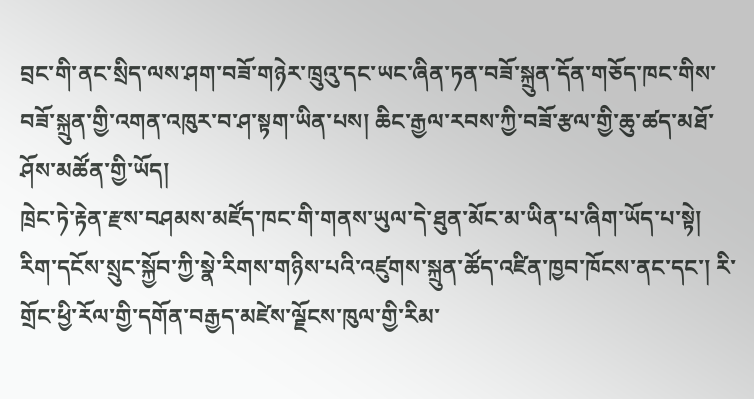བྲང་གི་ནང་སྲིད་ལས་ཤག་བཟོ་གཉེར་ཁྲུའུ་དང་ཡང་ཞིན་ཏན་བཟོ་སྐྲུན་དོན་གཅོད་ཁང་གིས་བཟོ་སྐྲུན་གྱི་འགན་འཁུར་བ་ཤ་སྟག་ཡིན་པས། ཆིང་རྒྱལ་རབས་ཀྱི་བཟོ་རྩལ་གྱི་ཆུ་ཚད་མཐོ་ཤོས་མཚོན་གྱི་ཡོད།
ཁྲེང་ཏེ་རྟེན་རྫས་བཤམས་མཛོད་ཁང་གི་གནས་ཡུལ་དེ་ཐུན་མོང་མ་ཡིན་པ་ཞིག་ཡོད་པ་སྟེ། རིག་དངོས་སྲུང་སྐྱོབ་ཀྱི་སྣེ་རིགས་གཉིས་པའི་འཛུགས་སྐྲུན་ཚོད་འཛིན་ཁྱབ་ཁོངས་ནང་དང་། རི་གྲོང་ཕྱི་རོལ་གྱི་དགོན་བརྒྱད་མཛེས་ལྗོངས་ཁུལ་གྱི་རིམ་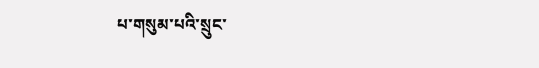པ་གསུམ་པའི་སྲུང་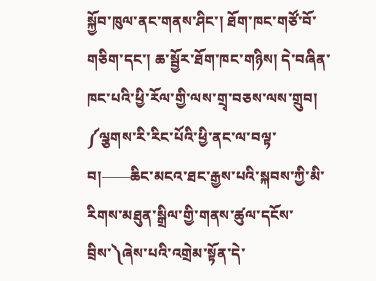སྐྱོབ་ཁུལ་ནང་གནས་ཤིང་། ཐོག་ཁང་གཙོ་བོ་གཅིག་དང་། ཆ་སྦྱོར་ཐོག་ཁང་གཉིས། དེ་བཞིན་ཁང་པའི་ཕྱི་རོལ་གྱི་ལས་གྲྭ་བཅས་ལས་གྲུབ།
༼ལྕགས་རི་རིང་པོའི་ཕྱི་ནང་ལ་བལྟ་བ།——ཆིང་མངའ་ཐང་རྒྱས་པའི་སྐབས་ཀྱི་མི་རིགས་མཐུན་སྒྲིལ་གྱི་གནས་ཚུལ་དངོས་བྲིས་༽ཞེས་པའི་འགྲེམ་སྟོན་དེ་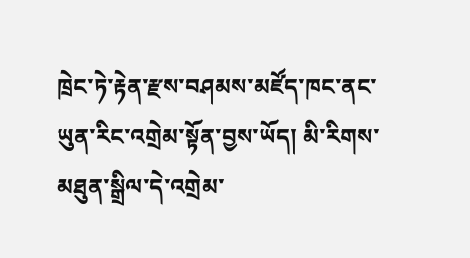ཁྲེང་ཏེ་རྟེན་རྫས་བཤམས་མཛོད་ཁང་ནང་ཡུན་རིང་འགྲེམ་སྟོན་བྱས་ཡོད། མི་རིགས་མཐུན་སྒྲིལ་དེ་འགྲེམ་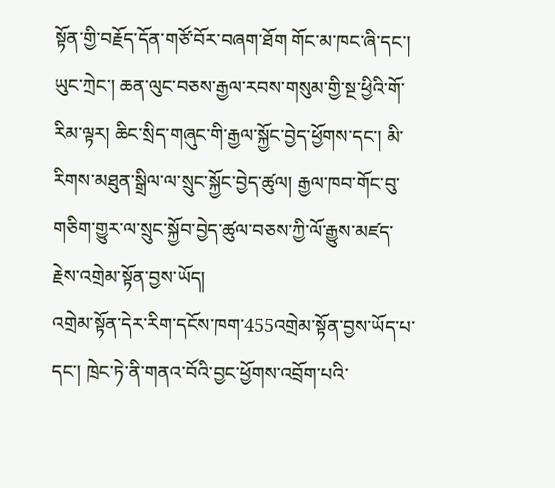སྟོན་གྱི་བརྗོད་དོན་གཙོ་བོར་བཞག་ཐོག གོང་མ་ཁང་ཞི་དང་། ཡུང་ཀྲེང་། ཆན་ལུང་བཅས་རྒྱལ་རབས་གསུམ་གྱི་སྔ་ཕྱིའི་གོ་རིམ་ལྟར། ཆིང་སྲིད་གཞུང་གི་རྒྱལ་སྐྱོང་བྱེད་ཕྱོགས་དང་། མི་རིགས་མཐུན་སྒྲིལ་ལ་སྲུང་སྐྱོང་བྱེད་ཚུལ། རྒྱལ་ཁབ་གོང་བུ་གཅིག་གྱུར་ལ་སྲུང་སྐྱོབ་བྱེད་ཚུལ་བཅས་ཀྱི་ལོ་རྒྱུས་མཛད་རྗེས་འགྲེམ་སྟོན་བྱས་ཡོད།
འགྲེམ་སྟོན་དེར་རིག་དངོས་ཁག་455འགྲེམ་སྟོན་བྱས་ཡོད་པ་དང་། ཁྲེང་ཏེ་ནི་གནའ་བོའི་བྱང་ཕྱོགས་འབྲོག་པའི་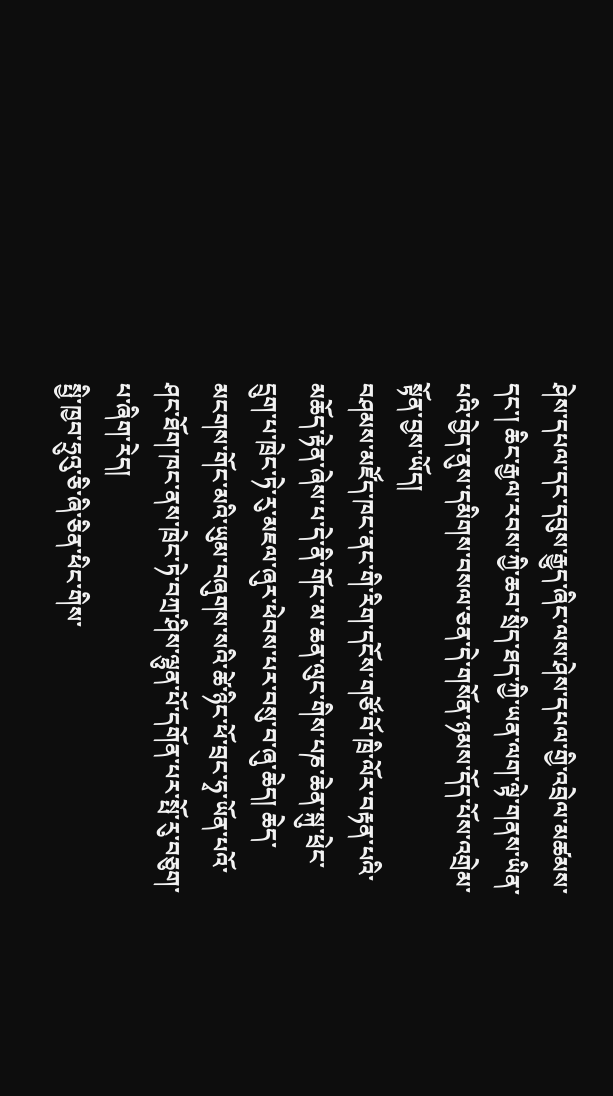ཤེས་དཔལ་དང་དབུས་རྒྱུད་ཞིང་ལས་ཤེས་དཔལ་གྱི་འབྲེལ་མཚམས་དང་། ཆིང་རྒྱལ་རབས་ཀྱི་ཆབ་སྲིད་ཐད་ཀྱི་ཡན་ལག་ལྟེ་གནས་ཡིན་པའི་བྱེད་ནུས་དམིགས་བསལ་ཅན་དེ་གསོན་ཉམས་དོད་པོས་འགྲེམ་སྟོན་བྱས་ཡོད།
བཤམས་མཛོད་ཁང་ནང་གི་རིག་དངོས་གཙོ་བོ་ཁྲི་ལོར་བརྟན་པའི་མཆོད་རྟེན་ཞེས་པ་དེ་ནི་གོང་མ་ཆན་ལུང་གིས་པཎ་ཆེན་སྐུ་ཕྲེང་དྲུག་པ་ཁྲེང་ཏེ་རུ་མཇལ་ཞུར་ཕེབས་པར་བསུ་བ་ཞུ་ཆེད། ཆེད་མངགས་གོང་མའི་ཡུམ་བཞུགས་སའི་ཚེ་ཉིང་ཕོ་བྲང་ཧྭ་ཡོན་པའོ་ཤང་ཐོག་ཁང་ནས་ཁྲེང་ཏེ་བཀྲ་ཤིས་ལྷུན་པོ་དགོན་པར་སྤོ་རུ་བཅུག་པ་ཞིག་རེད།
སྤྱི་ཁྱབ་ཧྲུའུ་ཅི་ཞི་ཅིན་ཕིང་གིས་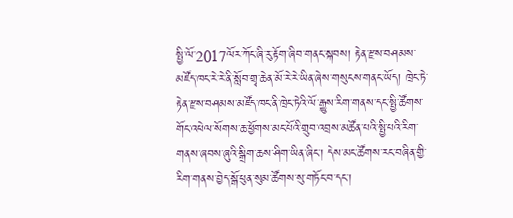སྤྱི་ལོ་2017ལོར་ཀོང་ཞི་རུ་རྟོག་ཞིབ་གནང་སྐབས། རྟེན་རྫས་བཤམས་མཛོད་ཁང་རེ་རེ་ནི་སློབ་གྲྭ་ཆེན་མོ་རེ་རེ་ཡིན་ཞེས་གསུངས་གནང་ཡོད། ཁྲེང་ཏེ་རྟེན་རྫས་བཤམས་མཛོད་ཁང་ནི་ཁྲེང་ཏེའི་ལོ་རྒྱུས་རིག་གནས་དང་སྤྱི་ཚོགས་གོང་འཕེལ་སོགས་ཆ་ཕྱོགས་མང་པོའི་གྲུབ་འབྲས་མཚོན་པའི་སྤྱི་པའི་རིག་གནས་ཞབས་ཞུའི་སྒྲིག་ཆས་ཤིག་ཡིན་ཞིང་། དེས་མང་ཚོགས་རང་བཞིན་གྱི་རིག་གནས་བྱེད་སྒོ་ཕུན་སུམ་ཚོགས་སུ་གཏོང་བ་དང་།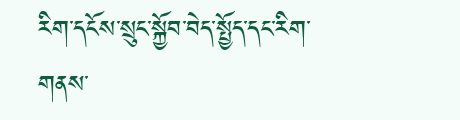རིག་དངོས་སྲུང་སྐྱོབ་བེད་སྤྱོད་དང་རིག་གནས་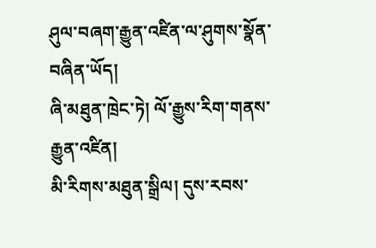ཤུལ་བཞག་རྒྱུན་འཛིན་ལ་ཤུགས་སྣོན་བཞིན་ཡོད།
ཞི་མཐུན་ཁྲེང་ཏེ། ལོ་རྒྱུས་རིག་གནས་རྒྱུན་འཛིན།
མི་རིགས་མཐུན་སྒྲིལ། དུས་རབས་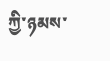ཀྱི་ཉམས་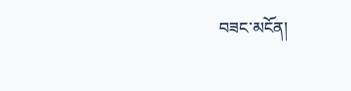བཟང་མངོན།